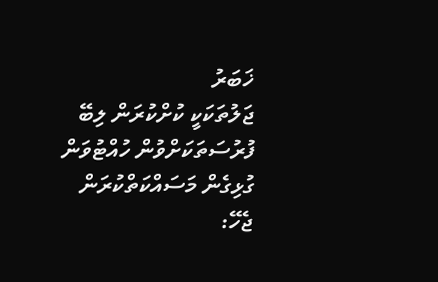ޚަބަރު
ޖަލުތަކަކީ ކުށްކުރަން ލިބޭ ފުރުސަތަކަށްވުން ހުއްޓުވަން ގުޅިގެން މަސައްކަތްކުރަން ޖެހޭ: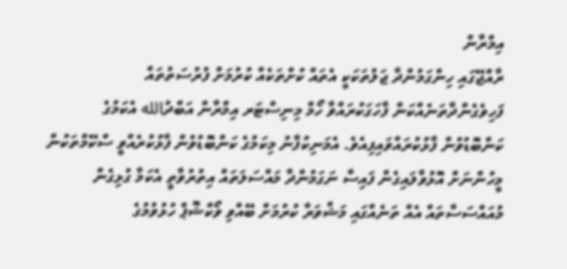އިމްރާން
ރާއްޖޭގައި ހިންގަމުންދާ ޖަލުތަކަކީ އެތައް ކުށްތަކެއް ކުރުމަށް ފުރުސަތުތައް ފަހިވެގެންދާތަނެއްކަން ފާހަގަކުރައްވާ ހޯމް މިނިސްޓަރ އިމްރާން އަބްދުالله އެކަމުގެ ކަންބޮޑުވުން ފާޅުކުރައްވައިފިއެވެ. އެމަނިކުފާނު މިކަމުގެ ކަންބޮޑުވުން ފާޅުކުރެއްވީ ސްކޭމްތަކުން މީހުންނަށް އޮޅުވާލައިގެން ފައިސާ ނަގަމުންދާ މައްސަލަތައް އިތުރުވާތީ އެކަމާ ގުޅިގެން މުއައްސަސާތައް އެއް ތަނެއްގައި މަޝްވަރާ ކުރުމަށް ބޭއްވި ވޯކްޝޮޕް ހުޅުވުމުގެ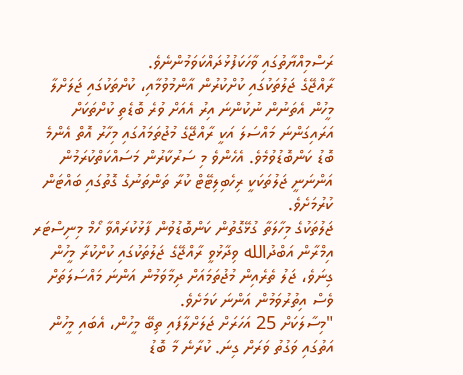ރަސްމިއްޔާތުގައި ވާހަކަފުޅުދައްކަވަމުންނެވެ.
ރާއްޖޭގެ ޖަލުތަކުގައި ކުށްކުރުން އާންމުވުމާއި، ކުށްތަކުގައި ޖަލަށްލާ މީހުން އެތަނުން ނުކުންނަ އިރު އެއަށް ވުރެ ބޮޑެތި ކުށްތަކަށް އަރައިގަންނަ މައްސަލަ އަކީ ރާއްޖޭގެ މުޖުތަމައުގައި މިހާރު އޮތް އެންމެ ބޮޑު ކަންބޮޑުވުމެވެ. އެހެންވެ މި ސަރުކާރުން މަސައްކަތްކުރަމުން އަންނަނީ ޖަލުތަކަކީ ރިހެބިލިޓޭޓް ކުރާ ތަންތަނުގެ ގޮތުގައި ބައްޓަން ކުރުމަށެވެ.
ޖަލުތަކުގެ މިހާލަތާ ގުޅޭގޮތުން ކަންބޮޑުވުން ފާޅުކުރައްވާ ހޯމް މިނިސްޓަރ އިމްރާން އަބްދުالله ވިދާޅުވީ ރާއްޖޭގެ ޖަލުތަކުގައި ކުށްކުރާ މީހުން ގިނަވެ، ޖަލު ތެރެއިން މުޖުތަމައަށް ދިމާވަމުން އަންނަ މައްސަލަތަށް ވެސް އިތުރުވަމުން އަންނަ ކަމަށެވެ.
"މިސާލަކަށް 25 އަހަރަށް ޖަލަށްލާފައި ތިބޭ މީހުން، އެބައި މީހުން އަތުގައި ވަގުތު ވަރަށް ގިނަ. ކުރާނެ މާ ބޮޑު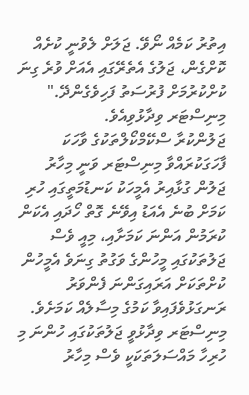އިތުރު ކަމެއް ނޯވޭ. ޖަލަށް ލެވުނީ ކުށެއް ކޮށްގެން، ޖަލުގެ އެތެރޭގައި އެއަށް ވުރެ ގިނަ ކުށްކުރުމަށް ފުރުސަތު ފަހިވެގެންދޭ." މިނިސްޓަރ ވިދާޅުވިއެވެ.
ޖަލުންކުރާ ސްކޭމްކޯލްތަކުގެ ވާހަކަ ފާހަގަކުރައްވާ މިނިސްޓަރ ވަނީ މިހާރު ޖަލުން ގުޅާއިރު އެމީހަކު ކަނޑުމަތީގައި ހުރި ކަމަށް ބުނެ އެއަޑު އިވޭނެ ގޮތް ހޯދައި އެކަން ކުރަމުން އަންނަ ކަމަށާއި، މިއީ ވެސް ޖަލުތަކުގައި މީހުންގެ ވަގުތު ގިނަވެ އެމީހުން ކުށްތަކަށް އަރައިގަންނަ ފެންވަރު ރަނގަޅުވެފައިވާ ކަމުގެ މިސާލެއް ކަމަށެވެ. މިނިސްޓަރ ވިދާޅުވީ ޖަލުތަކުގައި ހުންނަ މި ހުރިހާ މައްސަލަތަކަކީ ވެސް މިހާރު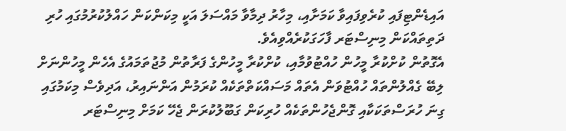އައިޑެންޓިފައި ކުރެވިފައިވާ ކަމަށާއި، މިހާރު ދިމާވާ މައްސަލަ އަކީ މިކަންކަން ހައްލުކުރުމުގައި ހުރި ދަތިތައްކަން މިނިސްޓަރ ފާހަގަކުރެއްވިއެވެ.
އެގޮތުން ކުށްކުރާ މީހުން ހުއްޓުވުމާއި، ކުށްކުރާ މީހުންގެ ފަރާތުން މުޖުތަމައުގެ އެހެން މީހުންނަށް ލިބޭ ގެއްލުންތައް ހުއްޓުވަން އެތައް މަސައްކަތްތަކެއް ކުރަމުން އަންނައިރު، އަދިވެސް މިކަމުގައި ގިނަ ހުރަސްތަކަކާއި ގޮންޖެހުންތަކެއް ހުރިކަން ގަބޫލުކުރަން ޖެހޭ ކަމަށް މިނިސްޓަރ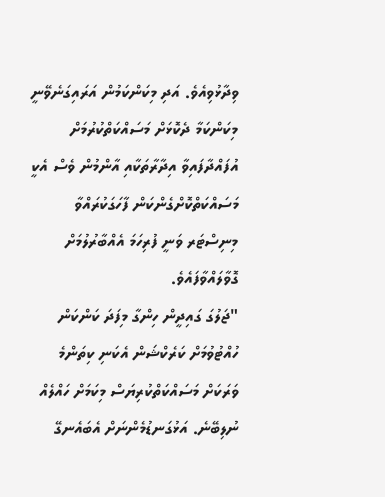ވިދާޅުވިއެވެ. އަދި މިކަންކަމުން އަރައިގަނެވޭނީ މިކަންކަމާ ދެކޮޅަށް މަސައްކަތްކުރުމަށް އުފައްދާފައިވާ އިދާރާތަކާއި އާންމުން ވެސް އެކީ މަސައްކަތްކޮށްގެންކަން ފާހަގަކުރައްވާ މިނިސްޓަރ ވަނީ ފުރިހަމަ އެއްބާރުލުމަށް ގޮވާލައްވާފައެވެ.
"ޖަލުގަ ގައިދީން ހިންގާ މިފަދަ ކަންކަން ހުއްޓުވުމަށް ކަރެކްޝަން އެކަނި ކިތަންމެ ވަރަކަށް މަސައްކަތްކުރިޔަސް މިކަމަށް ހައްލެއް ނުލިބޭނެ. އަޅުގަނޑުމެންނަށް އެބައެނގޭ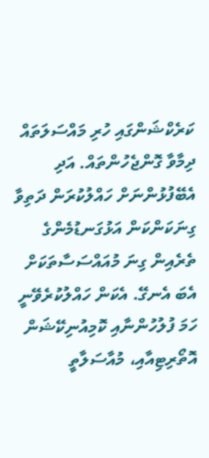ކަރެކްޝަންގައި ހުރި މައްސަލަތައް ދިމާވާ ގޮންޖެހުންތައް. އަދި އެބޭފުޅުންނަށް ހައްލުކުރަން ދަތިވާ ގިނަކަންކަން އަޅުގަނޑުމެންގެ ތެރެއިން ގިނަ މުއައްސަސާތަކަށް އެބަ އެނގޭ. އެކަން ހައްލުކުރެވޭނީ ހަމަ ފުލުހުންނާއި ކޮމިއުނިކޭޝަން އޮތޯރިޓިއާއި، މުއާސަލާތީ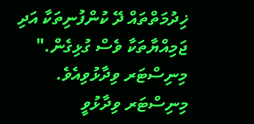ޚިދުމަތްތައް ދޭ ކުންފުނިތަކާ އަދި ޖަމިއްޔާތަކާ ވެސް ގުޅިގެން." މިނިސްޓަރ ވިދާޅުވިއެވެ.
މިނިސްޓަރ ވިދާޅުވީ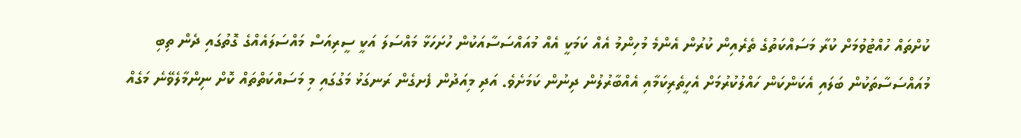ކުށްތައް ހުއްޓުވުމަށް ކުރާ މަސައްކަތުގެ ތެރެއިން ކުރުން އެންމެ މުހިންމު އެއް ކަމަކީ އެއް މުއައްސަސާއަކުން ހުށަހަޅާ މައްސަލަ އަކީ ސީރިއަސް މައްސަލައެއްގެ ގޮތުގައި ދެން ތިބި މުއައްސަސާތަކުން ބަލައި އެކަންކަން ހައްލުކުރުމަށް އެހީތެރިކަމާއި އެއްބާރުލުން ދިނުން ކަމަށެވެ. އަދި މިއަދުން ފެށގެން ރަނގަޅު މަގުގައި މި މަސައްކަތްތައް ކޮށް ނިންމާލެވޭނެ މަގެއް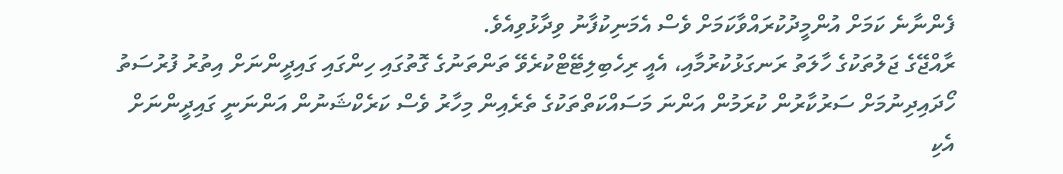ފެންނާނެ ކަމަށް އުންމީދުކުރައްވާކަމަށް ވެސް އެމަނިކުފާނު ވިދާޅުވިއެވެ.
ރާއްޖޭގެ ޖަލުތަކުގެ ހާލަތު ރަނގަޅުކުރުމާއި، އެއީ ރިހެބިލިޓޭޓްކުރެވޭ ތަންތަނުގެ ގޮތުގައި ހިންގައި ގައިދީންނަށް އިތުރު ފުރުސަތު ހޯދައިދިނުމަށް ސަރުކާރުން ކުރަމުން އަންނަ މަސައްކަތްތަކުގެ ތެރެއިން މިހާރު ވެސް ކަރެކްޝަނުން އަންނަނީ ގައިދީންނަށް އެކި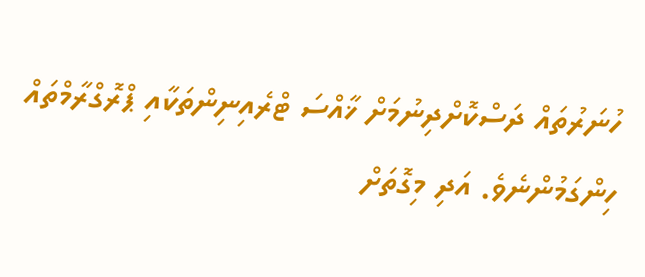ހުނަރުތައް ދަސްކޮށްދިނުމަށް ޚާއްސަ ޓްރެއިނިންތަކާއި ޕްރޮގްރާމްތައް ހިންގަމުންނެވެ. އަދި މިގޮތަށް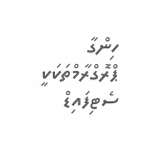ހިންގާ ޕްރޮގްރާމްތަކަކީ ސެޓިފައިޑް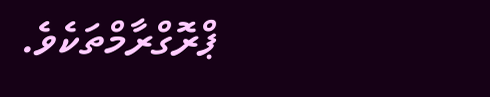ޕްރޮގްރާމްތަކެވެ.